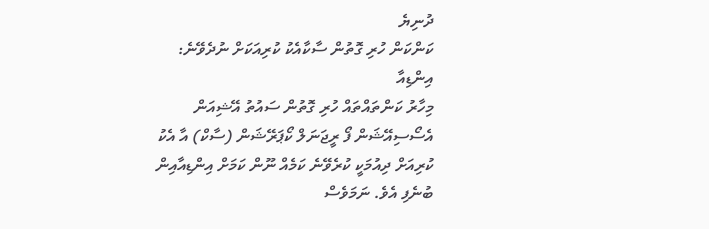ދުނިޔެ
ކަންކަން ހުރި ގޮތުން ސާކާއެކު ކުރިއަކަށް ނުދެވޭނެ: އިންޑިއާ
މިހާރު ކަންތައްތައް ހުރި ގޮތުން ސައުތު އޭޝިއަން އެސޯސިއޭޝަން ފޯ ރީޖަނަލް ކޯޕަރޭޝަން (ސާކް) އާ އެކު ކުރިއަށް ދިއުމަކީ ކުރެވޭނެ ކަމެއް ނޫން ކަމަށް އިންޑިއާއިން ބުނެފި އެވެ. ނަމަވެސް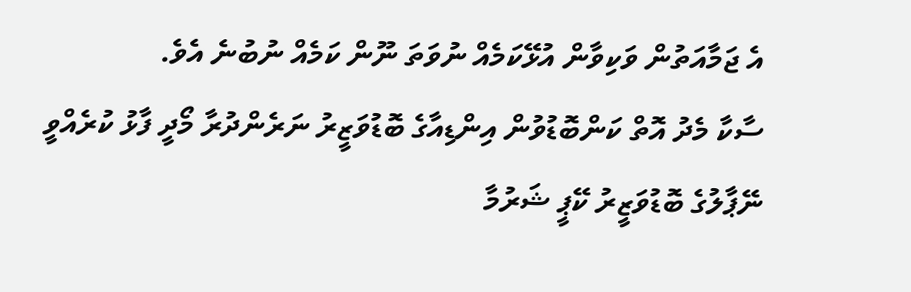އެ ޖަމާއަތުން ވަކިވާން އުޅޭކަމެއް ނުވަތަ ނޫން ކަމެއް ނުބުނެ އެވެ.
ސާކާ މެދު އޮތް ކަންބޮޑުވުން އިންޑިއާގެ ބޮޑުވަޒީރު ނަރެންދުރާ މޯދީ ފާޅު ކުރެއްވީ ނޭޕާލުގެ ބޮޑުވަޒީރު ކޭޕީ ޝަރުމާ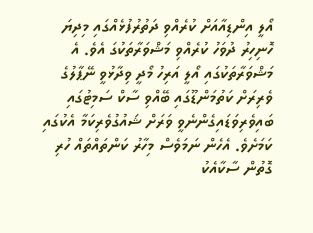އޯލީ އިންޑިއާއަށް ކުރެއްވި ދަތުރުފުޅެއްގައި މިދިޔަ ހޮނިހިރު ދުވަހު ކުރެއްވި މަޝްވަރާތަކުގަ އެވެ. އެ މަޝްވަރާތަކުގައި އޯލީ އަރިހު މޯދީ ވިދާޅުވީ ނޭޕާލުގެ ވެރިރަށް ކަތުމަންޑޫގައި ބޭއްވި ސާކް ސަމިޓުގައި ބައިވެރިވަޑައިގެންނެވީ ވަރަށް ޝައުގުވެރިކަމާ އެކުގައި ކަމަށެވެ. އެހެން ނަމަވެސް މިހާރު ކަންތައްތައް ހުރި ގޮތުން ސާކާއެކު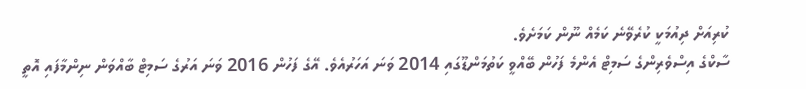ކުރިއަށް ދިއުމަކީ ކުރެވޭނެ ކަމެއް ނޫން ކަމަށެވެ.
ސާކްގެ އިސްވެރިންގެ ސަމިޓް އެންމެ ފަހުން ބޭއްވީ ކަތުމަންޑޫގައި 2014 ވަނަ އަހަރުއެވެ. އޭގެ ފަހުން 2016 ވަނަ އަރުގެ ސަމިޓް ބާއްވަން ނިންމާފައި އޮތީ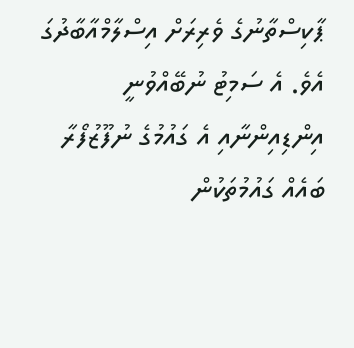ޕާކިސްތާނުގެ ވެރިރަށް އިސްލާމްއާބާދުގަ އެވެ. އެ ސަމިޓު ނުބޭއްވުނީ އިންޑިއިންނާއި އެ ގައުމުގެ ނުފޫޒުފޯރާ ބައެއް ގައުމުތަކުން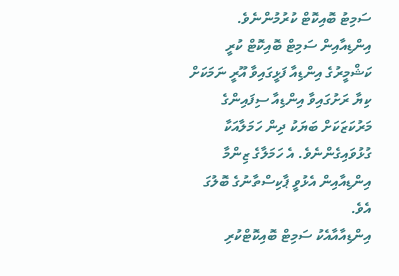ސަމިޓު ބޮއިކޮޓް ކުރުމުންނެވެ. އިންޑިއާއިން ސަމިޓް ބޮއިކޮޓް ކުރީ ކަޝްމީރުގެ އިންޑިއާ ފަޅީގައިވާ އޫރީ ނަމަކަށް ކިޔާ ރަށުގައިވާ އިންޑިއާ ސިފައިންގެ މަރުކަޒަކަށް ބަޔަކު ދިން ހަމަލާއަކާ ގުޅުވައިގެންނެވެ. އެ ހަމަލާގެ ޒިންމާ އިންޑިއާއިން އެޅުވީ ޕާކިސްތާނުގެ ބޮލުގަ އެވެ.
އިންޑިއާއާއެކު ސަމިޓް ބޮއިކޮޓްކުރި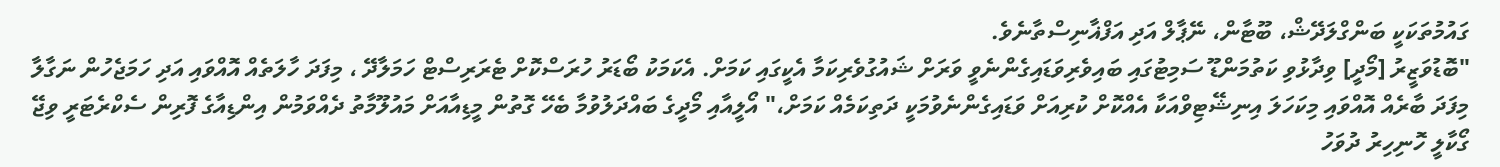ގައުމުތަކަކީ ބަންގްލަދޭޝް، ބޫޓާން، ނޭޕާލް އަދި އަފްޣާނިސްތާނެވެ.
"ބޮޑުވަޒީރު [މޯދީ] ވިދާޅުވި ކަތުމަންޑޫ ސަމިޓުގައި ބައިވެރިވަޑައިގެންނެވީ ވަރަށް ޝައުގުވެރިކަމާ އެކީގައި ކަމަށް. އެކަމަކު ބޯޑަރު ހުރަސްކޮށް ޓެރަރިސްޓް ހަމަލާދޭ ، މިފަދަ ހާލަތެއް އޮއްވައި އަދި ހަމަޖެހުން ނަގާލާ މިފަދަ ބާރެއް އޮއްވައި މިކަހަލަ އިނިޝޭޓިވްއަކާ އެއްކޮށް ކުރިއަށް ވަޑައިގެންނެވުމަކީ ދަތިކަމެއް ކަމަށް،" އޯލީއާއި މޯދީގެ ބައްދަލުވުމާ ބެހޭ ގޮތުން މީޑިއާއަށް މައުލޫމާތު ދެއްވަމުން އިންޑިއާގެ ފޮރިން ސެކްރެޓަރީ ވިޖޭ ގޯކާލީ ހޮނިހިރު ދުވަހު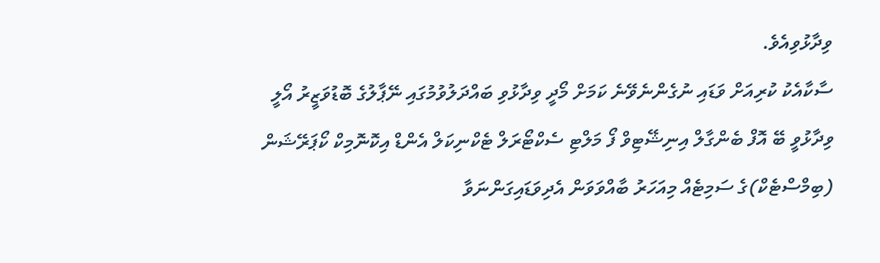ވިދާޅުވިއެވެ.
ސާކާއެކު ކުރިއަށް ވަޑައި ނުގެންނެވޭނެ ކަމަށް މޯދީ ވިދާޅުވި ބައްދަލުވުމުގައި ނޭޕާލުގެ ބޮޑުވަޒީރު އޯލީ ވިދާޅުވީ ބޭ އޮފް ބެންގާލް އިނިޝޭޓިވް ފޯ މަލްޓި ސެކްޓޯރަލް ޓެކްނިކަލް އެންޑް އިކޮނޮމިކް ކޯޕަރޭޝަން (ބިމްސްޓެކް)ގެ ސަމިޓެއް މިއަހަރު ބާއްވަވަން އެދިވަޑައިގަންނަވާ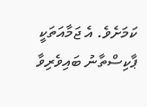ކަމަށެވެ. އެ ޖަމާއަތަކީ ޕާކިސްތާނު ބައިވެރިވާ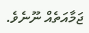ޖަމާއަތެއް ނޫނެވެ.